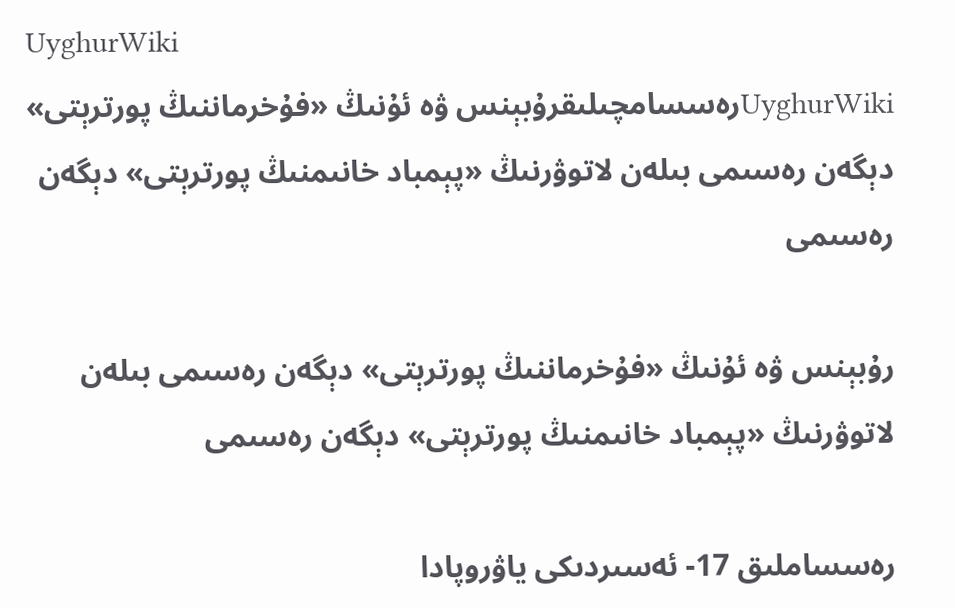UyghurWiki
UyghurWikiرەسسامچىلىقرۇبېنس ۋە ئۇنىڭ «فۇخرماننىڭ پورترېتى» دېگەن رەسىمى بىلەن لاتوۋرنىڭ «پېمباد خانىمنىڭ پورترېتى» دېگەن رەسىمى

رۇبېنس ۋە ئۇنىڭ «فۇخرماننىڭ پورترېتى» دېگەن رەسىمى بىلەن لاتوۋرنىڭ «پېمباد خانىمنىڭ پورترېتى» دېگەن رەسىمى

رەسساملىق 17- ئەسىردىكى ياۋروپادا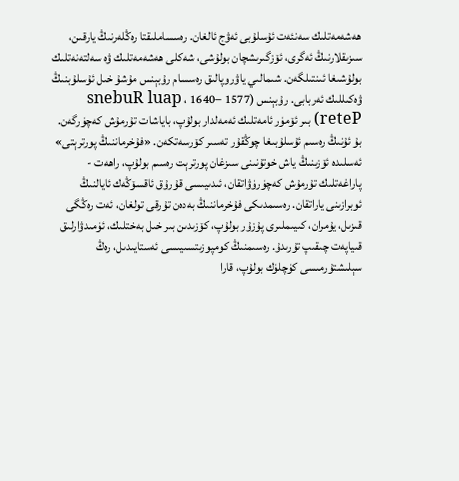ھەشەمەتلىك سەنئەت ئۇسلۇبى ئەۋج ئالغان. رەسساملىقتا رەڭلەرنىڭ يارقىن، سىزىقلارنىڭ ئەگرى، ئۆزگىرىشچان بولۇشى، شەكلى ھەشەمەتلىك ۋە سەلتەنەتلىك بولۇشىغا ئىنتىلگەن. شىمالىي ياۋروپالىق رەسسام رۇبېنس مۇشۇ خىل ئۇسلۇبنىڭ ۋەكىللىك ئەربابى. رۇبېنس (1577 −1640 ، snebuR luap reteP) بىر ئۆمۈر ئامەتلىك ئەمەلدار بولۇپ، باياشات تۇرمۇش كەچۈرگەن. بۇ ئۇنىڭ رەسىم ئۇسلۇبىغا چوڭقۇر تەسىر كۆرسەتكەن. «فۇخرماننىڭ پورترېتى» ئەسلىدە ئۆزىنىڭ ياش خوتۇنىنى سىزغان پورترېت رەسىم بولۇپ، راھەت - پاراغەتلىك تۇرمۇش كەچۈرۈۋاتقان، ئىدىيىسى قۇرۇق ئاقسۆڭەك ئايالنىڭ ئوبرازىنى ياراتقان. رەسىمدىكى فۇخرماننىڭ بەدەن تۇرقى تولغان، ئەت رەڭگى قىزىل، يۇمران، كىيىملىرى پۇزۇر بولۇپ، كۆزىدىن بىر خىل بەختلىك، ئۈمىدۋارلىق قىياپەت چىقىپ تۇرىدۇ. رەسىمنىڭ كومپوزىتسىيىسى ئەستايىدىل، رەڭ سېلىشتۇرمىسى كۈچلۈك بولۇپ، قارا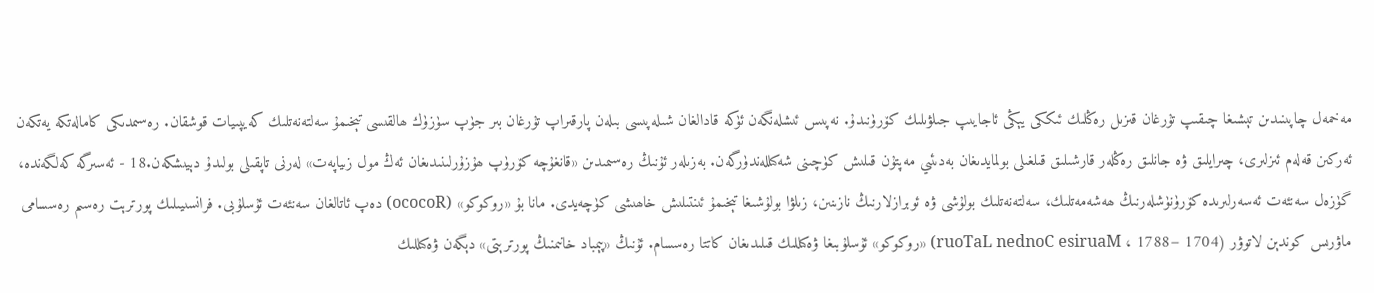مەخمەل چاپىنىدىن تېشىغا چىقىپ تۇرغان قىزىل رەڭلىك ئىككى يېڭى ئاجايىپ جىلۋىلىك كۆرۈنىدۇ. نەپىس ئىشلەنگەن ئۈكە قادالغان شىلەپىسى بىلەن پارقىراپ تۇرغان بىر جۈپ سۈزۈك ھالقىسى تېخىمۇ سەلتەنەتلىك كەيپىيات قوشقان. رەسىمدىكى كامالەتكە يەتكەن ئەركىن قەلەم ئىزلىرى، چىرايلىق ۋە جانلىق رەڭلەر قارشىلىق قىلغىلى بولمايدىغان بەدىئىي مەپتۇن قىلىش كۈچىنى شەكىللەندۈرگەن. بەزىلەر ئۇنىڭ رەسىمىدىن «قانغۇچە كۆرۈپ ھۇزۇرلىنىدىغان ئەڭ مول زىياپەت» لەرنى تاپقىلى بولىدۇ دېيىشكەن.18 - ئەسىرگە كەلگەندە، گۈزەل سەنئەت ئەسەرلىرىدە كۆرۈنۈشلەرنىڭ ھەشەمەتلىك، سەلتەنەتلىك بولۇشى ۋە ئوبرازلارنىڭ نازىنىن، زىلۋا بولۇشىغا تېخىمۇ ئىنتىلىش خاھىشى كۈچەيدى. مانا بۇ «روكوكو» (ococoR) دەپ ئاتالغان سەنئەت ئۇسلۇبى. فرانسىيىلىك پورترېت رەسىم رەسسامى ماۋرىس كوندېن لاتوۋر (1704 −1788 ، ruoTaL nednoC esiruaM) «روكوكو» ئۇسلۇبىغا ۋەكىللىك قىلىدىغان كاتتا رەسسام. ئۇنىڭ «پېمباد خانىمنىڭ پورترېتى» دېگەن ۋەكىللىك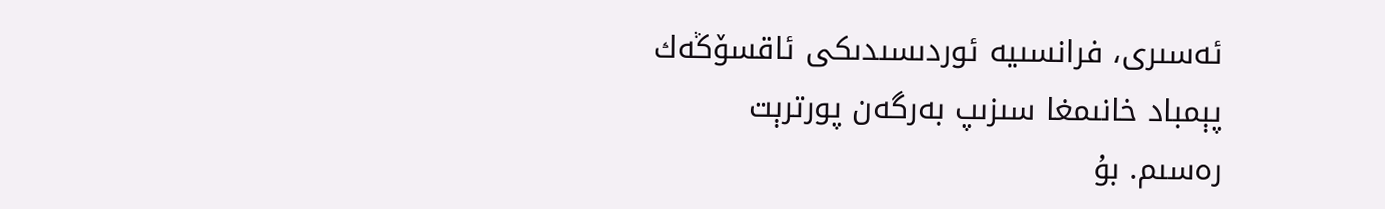ئەسىرى، فرانسىيە ئوردىسىدىكى ئاقسۆڭەك پېمباد خانىمغا سىزىپ بەرگەن پورترېت رەسىم. بۇ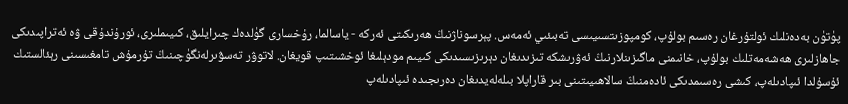پۈتۈن بەدەنلىك ئولتۇرغان رەسىم بولۇپ، كومپوزىتسىيىسى تەبىئىي ئەمەس. پېرسوناژنىڭ ھەرىكىتى ئەركە - ياسالما، رۇخسارى گۈلدەك چىرايلىق، كىيىملىرى، ئورۇندۇقى ۋە ئەتراپىدىكى جاھازلىرى ھەشەمەتلىك بولۇپ، خانىمنى ماگىزىنلارنىڭ ئەۋرىشكە تىزىدىغان دېرىزىسىدىكى كىيىم مودېلىغا ئوخشىتىپ قويغان. لاتوۋر تەسۋىرلەنگۈچىنىڭ تۇرمۇش تامغىسىنى رېئالستىك ئۇسۇلدا ئىپادىلەپ، كىشى رەسىمدىكى ئادەمنىڭ سالاھىيىتىنى بىر قاراپلا بىلەلەيدىغان دەرىجىدە ئىپادىلەپ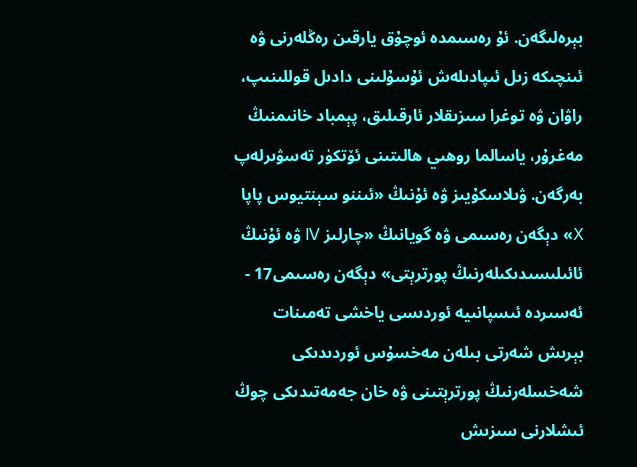بېرەلىگەن. ئۇ رەسىمدە ئوچۇق يارقىن رەڭلەرنى ۋە ئىنچىكە زىل ئىپادىلەش ئۇسۇلىنى دادىل قوللىنىپ، راۋان ۋە توغرا سىزىقلار ئارقىلىق، پېمباد خانىمنىڭ مەغرۇر، ياسالما روھىي ھالىتىنى ئۆتكۈر تەسۋىرلەپ بەرگەن. ۋىلاسكۇيىز ۋە ئۇنىڭ «ئىننو سېنتيوس پاپا Ⅹ» دېگەن رەسىمى ۋە گويانىڭ «چارلىز Ⅳ ۋە ئۇنىڭ ئائىلىسىدىكىلەرنىڭ پورترېتى» دېگەن رەسىمى17 - ئەسىردە ئىسپانىيە ئوردىسى ياخشى تەمىنات بېرىش شەرتى بىلەن مەخسۇس ئوردىدىكى شەخسلەرنىڭ پورترېتىنى ۋە خان جەمەتىدىكى چوڭ ئىشلارنى سىزىش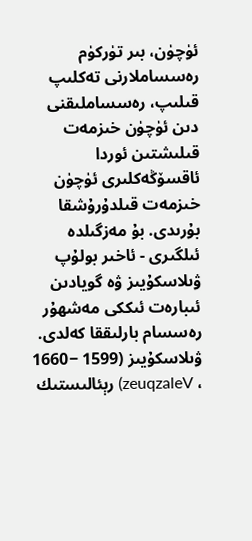ئۈچۈن، بىر تۈركۈم رەسساملارنى تەكلىپ قىلىپ، رەسساملىقنى دىن ئۈچۈن خىزمەت قىلىشتىن ئوردا ئاقسۆڭەكلىرى ئۈچۈن خىزمەت قىلدۇرۇشقا بۇرىدى. بۇ مەزگىلدە ئىلگىرى - ئاخىر بولۇپ ۋىلاسكۇيىز ۋە گويادىن ئىبارەت ئىككى مەشھۇر رەسسام بارلىققا كەلدى. ۋىلاسكۇيىز (1599 −1660 ، zeuqzaleV) رېئالىستىك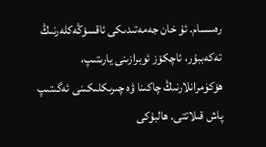رەسسام. ئۇ خان جەمەتىدىكى ئاقسۆڭەكلەرنىڭ تەكەببۇر، ئاچكۆز ئوبرازىنى يارىتىپ، ھۆكۈمرانلارنىڭ چاكىنا ۋە چىرىكلىكىنى ئەگىتىپ پاش قىلاتتى. ھالبۇكى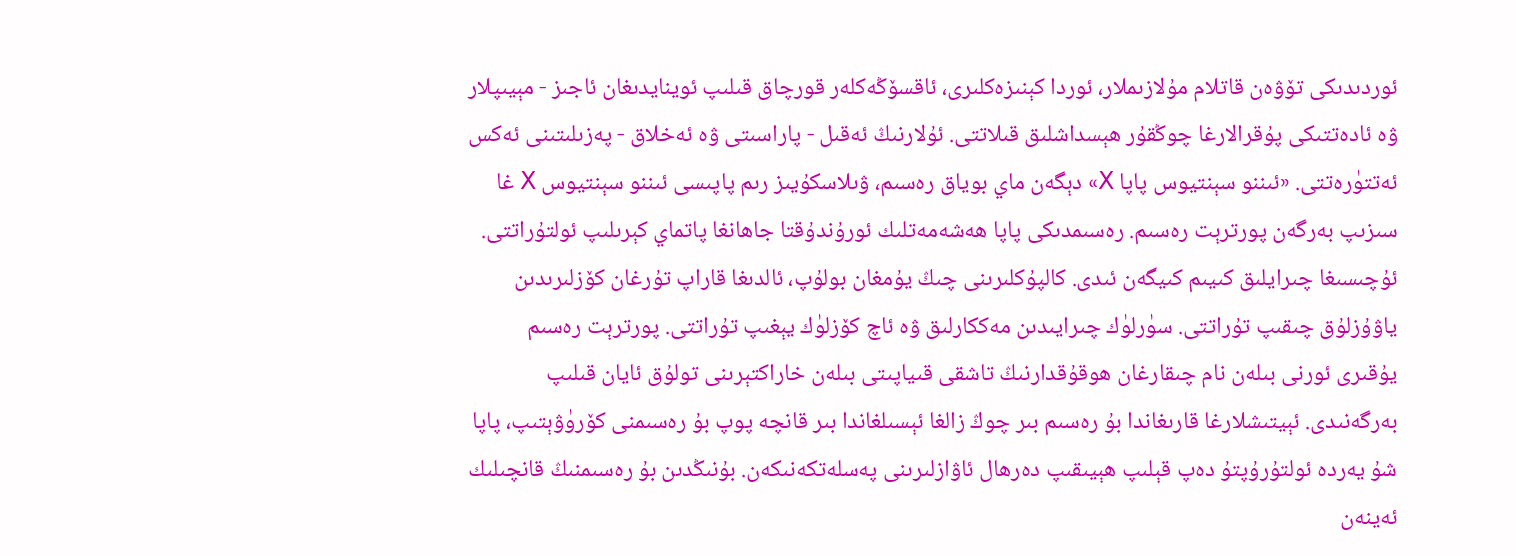ئوردىدىكى تۆۋەن قاتلام مۇلازىملار، ئوردا كېنىزەكلىرى، ئاقسۆڭەكلەر قورچاق قىلىپ ئوينايدىغان ئاجىز - مېيىپلار ۋە ئادەتتىكى پۇقرالارغا چوڭقۇر ھېسداشلىق قىلاتتى. ئۇلارنىڭ ئەقىل - پاراسىتى ۋە ئەخلاق - پەزىلىتىنى ئەكس ئەتتۈرەتتى. «ئىننو سېنتيوس پاپا Ⅹ» دېگەن ماي بوياق رەسىم، ۋىلاسكۇيىز رىم پاپىسى ئىننو سېنتيوس Ⅹ غا سىزىپ بەرگەن پورترېت رەسىم. رەسىمدىكى پاپا ھەشەمەتلىك ئورۇندۇقتا جاھانغا پاتماي كېرىلىپ ئولتۇراتتى. ئۇچىسىغا چىرايلىق كىيىم كىيگەن ئىدى. كالپۇكلىرىنى چىڭ يۇمغان بولۇپ، ئالدىغا قاراپ تۇرغان كۆزلىرىدىن ياۋۇزلۇق چىقىپ تۇراتتى. سۈرلۈك چىرايىدىن مەككارلىق ۋە ئاچ كۆزلۈك يېغىپ تۇراتتى. پورترېت رەسىم يۇقىرى ئورنى بىلەن نام چىقارغان ھوقۇقدارنىڭ تاشقى قىياپىتى بىلەن خاراكتېرىنى تولۇق ئايان قىلىپ بەرگەنىدى. ئېيتىشلارغا قارىغاندا بۇ رەسىم بىر چوڭ زالغا ئېسىلغاندا بىر قانچە پوپ بۇ رەسىمنى كۆرۈۋېتىپ، پاپا شۇ يەردە ئولتۇرۇپتۇ دەپ قېلىپ ھېيىقىپ دەرھال ئاۋازلىرىنى پەسلەتكەنىكەن. بۇنىڭدىن بۇ رەسىمنىڭ قانچىلىك ئەينەن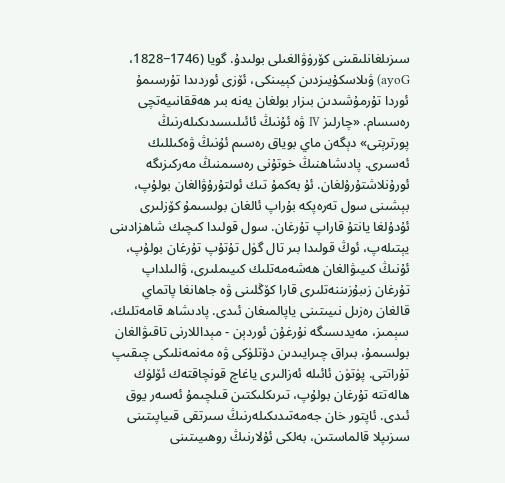سىزىلغانلىقىنى كۆرۈۋالغىلى بولىدۇ. گويا (1746−1828، ayoG) ۋىلاسكۇيىزدىن كېيىنكى، ئۆزى ئوردىدا تۇرسىمۇ ئوردا تۇرمۇشىدىن بىزار بولغان يەنە بىر ھەققانىيەتچى رەسسام. «چارلىز Ⅳ ۋە ئۇنىڭ ئائىلىسىدىكىلەرنىڭ پورترېتى» دېگەن ماي بوياق رەسىم ئۇنىڭ ۋەكىللىك ئەسىرى. پادىشاھنىڭ خوتۇنى رەسىمنىڭ مەركىزىگە ئورۇنلاشتۇرۇلغان. ئۇ بەكمۇ تىك ئولتۇرۇۋالغان بولۇپ، بېشىنى سول تەرەپكە بۇراپ ئالغان بولسىمۇ كۆزلىرى ئۇدۇلغا يانتۇ قاراپ تۇرغان. سول قولىدا كىچىك شاھزادىنى يېتىلەپ، ئوڭ قولىدا بىر تال گۈل تۇتۇپ تۇرغان بولۇپ، ئۇنىڭ كىيىۋالغان ھەشەمەتلىك كىيىملىرى، ۋالىلداپ تۇرغان زىبۇزىننەتلىرى قارا كۆڭلىنى ۋە جاھانغا پاتماي قالغان رەزىل نىيىتىنى ياپالمىغان ئىدى. پادىشاھ قامەتلىك، سېمىز، مەيدىسىگە نۇرغۇن ئوردېن - مېداللارنى تاقىۋالغان بولسىمۇ، بىراق چىرايىدىن دۆتلۈكى ۋە مەنمەنلىكى چىقىپ تۇراتتى. پۈتۈن ئائىلە ئەزالىرى ياغاچ قونچاقتەك ئۆلۈك ھالەتتە تۇرغان بولۇپ، تىرىكلىكتىن قىلچىمۇ ئەسەر يوق ئىدى. ئاپتور خان جەمەتىدىكىلەرنىڭ سىرتقى قىياپىتىنى سىزىپلا قالماستىن، بەلكى ئۇلارنىڭ روھىيىتىنى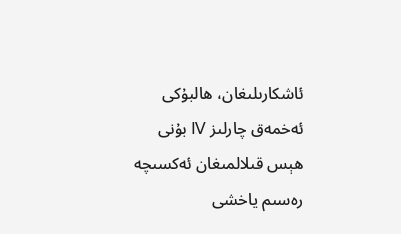ئاشكارىلىغان، ھالبۇكى ئەخمەق چارلىز Ⅳ بۇنى ھېس قىلالمىغان ئەكسىچە رەسىم ياخشى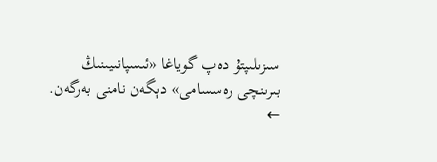سىزىلىپتۇ دەپ گوياغا «ئىسپانىيىنىڭ بىرىنچى رەسسامى» دېگەن نامنى بەرگەن.
←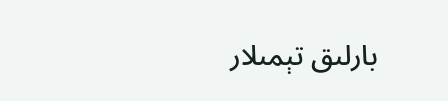بارلىق تېمىلار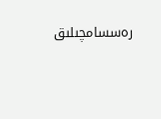رەسسامچىلىق